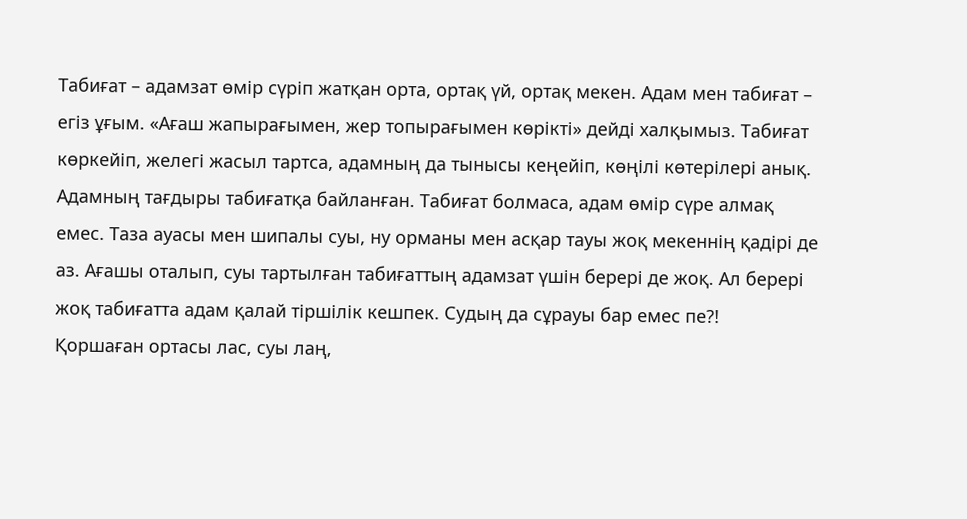Табиғат – адамзат өмір сүріп жатқан орта, ортақ үй, ортақ мекен. Адам мен табиғат – егіз ұғым. «Ағаш жапырағымен, жер топырағымен көрікті» дейді халқымыз. Табиғат көркейіп, желегі жасыл тартса, адамның да тынысы кеңейіп, көңілі көтерілері анық.
Адамның тағдыры табиғатқа байланған. Табиғат болмаса, адам өмір сүре алмақ емес. Таза ауасы мен шипалы суы, ну орманы мен асқар тауы жоқ мекеннің қадірі де аз. Ағашы оталып, суы тартылған табиғаттың адамзат үшін берері де жоқ. Ал берері жоқ табиғатта адам қалай тіршілік кешпек. Судың да сұрауы бар емес пе?!
Қоршаған ортасы лас, суы лаң,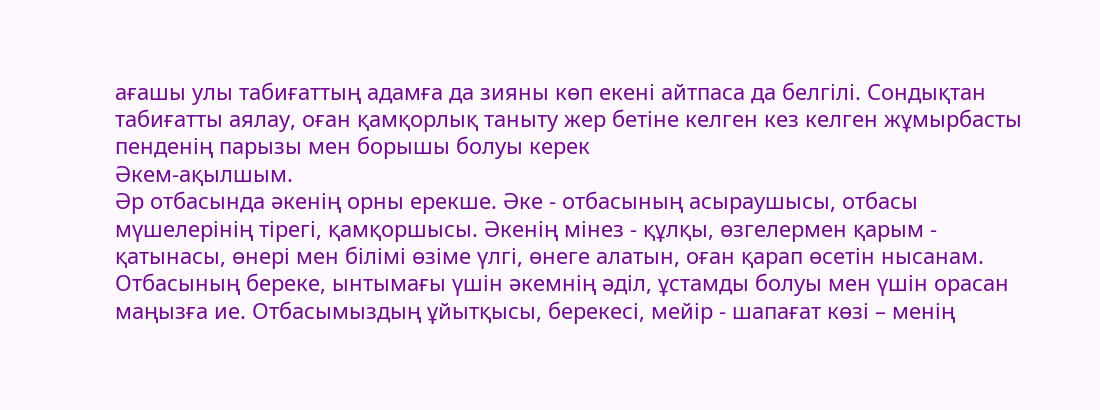ағашы улы табиғаттың адамға да зияны көп екені айтпаса да белгілі. Сондықтан табиғатты аялау, оған қамқорлық таныту жер бетіне келген кез келген жұмырбасты пенденің парызы мен борышы болуы керек
Әкем-ақылшым.
Әр отбасында әкенің орны ерекше. Әке - отбасының асыраушысы, отбасы мүшелерінің тірегі, қамқоршысы. Әкенің мінез - құлқы, өзгелермен қарым - қатынасы, өнері мен білімі өзіме үлгі, өнеге алатын, оған қарап өсетін нысанам. Отбасының береке, ынтымағы үшін әкемнің әділ, ұстамды болуы мен үшін орасан маңызға ие. Отбасымыздың ұйытқысы, берекесі, мейір - шапағат көзі – менің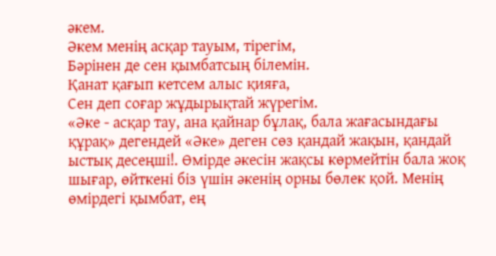әкем.
Әкем менің асқар тауым, тірегім,
Бәрінен де сен қымбатсың білемін.
Қанат қағып кетсем алыс қияға,
Сен деп соғар жұдырықтай жүрегім.
«Әке - асқар тау, ана қайнар бұлақ, бала жағасындағы құрақ» дегендей «Әке» деген сөз қандай жақын, қандай ыстық десеңші!. Өмірде әкесін жақсы көрмейтін бала жоқ шығар, өйткені біз үшін әкенің орны бөлек қой. Менің өмірдегі қымбат, ең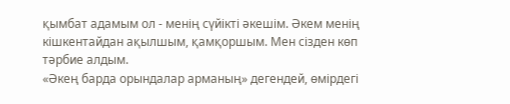қымбат адамым ол - менің сүйікті әкешім. Әкем менің кішкентайдан ақылшым, қамқоршым. Мен сізден көп тәрбие алдым.
«Әкең барда орындалар арманың» дегендей, өмірдегі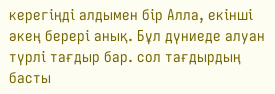керегіңді алдымен бір Алла, екінші әкең берері анық. Бұл дүниеде алуан түрлі тағдыр бар. сол тағдырдың басты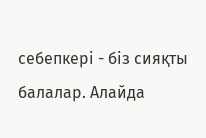себепкері - біз сияқты балалар. Алайда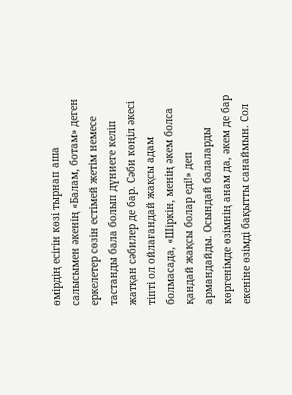өмірдің есігін көзі тырнап аша салысымен әкенің «Балам, ботам» деген еркелетер сөзін естімей жетім немесе тастанды бала болып дүниеге келіп жатқан сәбилер де бар. Сәби көңіл әкесі тіпті ол ойлағандай жақсы адам болмасада, «Шіркін, менің әкем болса қандай жақсы болар еді!» деп армандайды. Осындай балаларды көргенімде өзімнің анам да, әкем де бар екеніне өзімді бақытты санаймын. Сол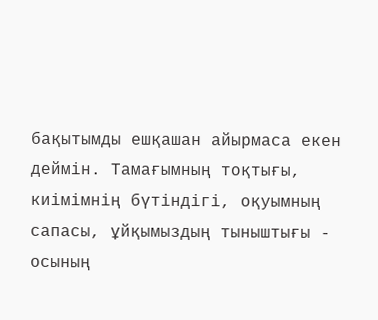бақытымды ешқашан айырмаса екен деймін. Тамағымның тоқтығы, киімімнің бүтіндігі, оқуымның сапасы, ұйқымыздың тыныштығы - осының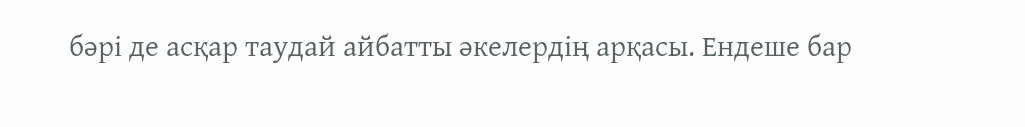бәрі де асқар таудай айбатты әкелердің арқасы. Ендеше бар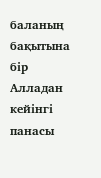баланың бақытына бір Алладан кейінгі панасы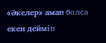«Әкелер» аман болса екен деймін